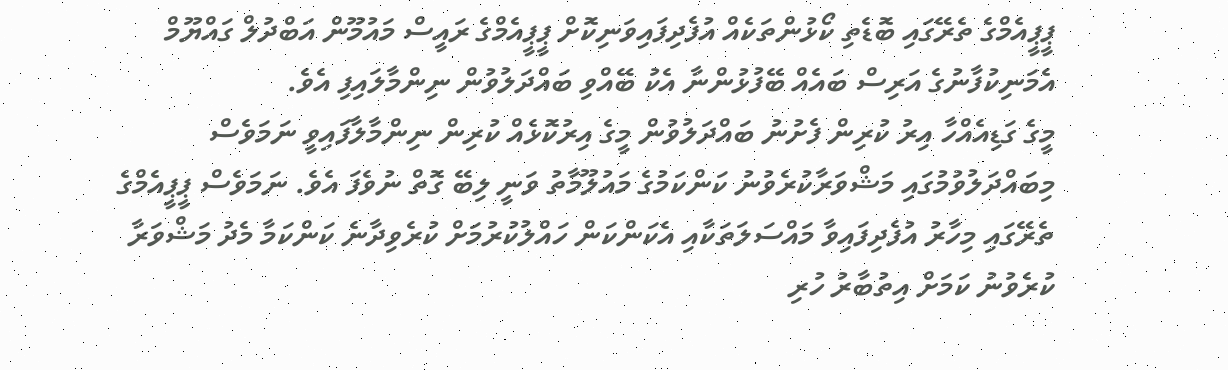ޕީޕީއެމްގެ ތެރޭގައި ބޮޑެތި ކޯޅުންތަކެއް އުފެދިފައިވަނިކޮށް ޕީޕީއެމްގެ ރައީސް މައުމޫން އަބްދުލް ގައްޔޫމް އެމަނިކުފާނުގެ އަރިސް ބައެއް ބޭފުޅުންނާ އެކު ބޭއްވި ބައްދަލުވުން ނިންމާލައިފި އެވެ.
މީގެ ގަޑިއެއްހާ އިރު ކުރިން ފެށުނު ބައްދަލުވުން މީގެ އިރުކޮޅެއް ކުރިން ނިންމާލާފައިވީ ނަމަވެސް މިބައްދަލުވުމުގައި މަޝްވަރާކުރެވުނު ކަންކަމުގެ މައުލޫމާތު ވަނީ ލިބޭ ގޮތް ނުވެފަ އެވެ. ނަމަވެސް ޕީޕީއެމްގެ ތެރޭގައި މިހާރު އުފެދިފައިވާ މައްސަލަތަކާއި އެކަންކަން ހައްލުކުރުމަށް ކުރެވިދާނެ ކަންކަމާ މެދު މަޝްވަރާ ކުރެވުނު ކަމަށް އިތުބާރު ހުރި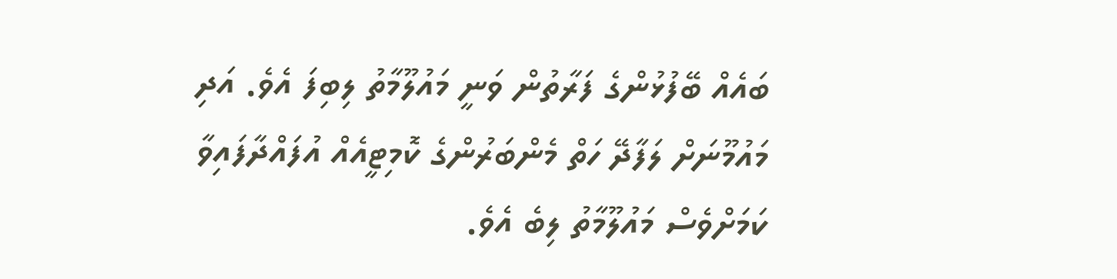ބައެއް ބޭފުޅުންގެ ފަރާތުން ވަނީ މައުލޫމާތު ލިބިފަ އެވެ. އަދި މައުމޫނަށް ލަފާދޭ ހަތް މެންބަރުންގެ ކޮމިޓީއެއް އުފައްދާފައިވާ ކަމަށްވެސް މައުލޫމާތު ލިބެ އެވެ.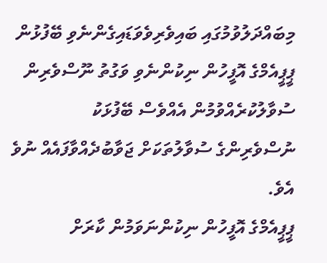މިބައްދަލުވުމުގައި ބައިވެރިވެވަޑައިގެންނެވި ބޭފުޅުން ޕީޕީއެމްގެ އޮފީހުން ނިކުންނެވި ވަގުތު ނޫސްވެރިން ސުވާލުކުރެއްވުމުން އެއްވެސް ބޭފުޅަކު ނުސްވެރިންގެ ސުވާލުތަކަށް ޖަވާބުދެއްވާފައެއް ނުވެ އެވެ.
ޕީޕީއެމްގެ އޮފީހުން ނިކުންނަވަމުން ކާރަށް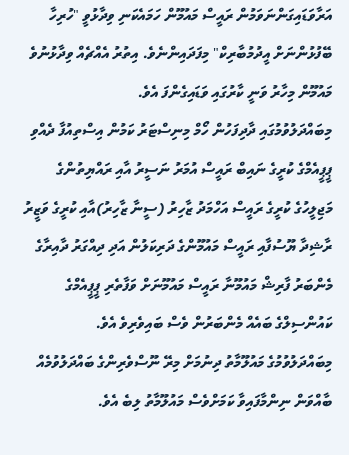އަރާވަޑައިގަންނަވަމުން ރައީސް މައުމޫން ހަމައެކަނި ވިދާޅުވީ "ހުރިހާ ބޭފުޅުންނަށް އީދުމުބާރިކް" މިފަދައިންނެވެ. އިތުރު އެއްޗެއް ވިދާޅުނުވެ މައުމޫން މިހާރު ވަނީ ކާރުގައި ވަޑައިގެންފަ އެވެ.
މިބައްދަލުވުމުގައި ދާދިފަހުން ހޯމް މިނިސްޓަރު ކަމުން އިސްތިއުފާ ދެއްވި ޕީޕީއެމްގެ ކުރީގެ ނައިބް ރައީސް އުމަރު ނަސީރު އާއި ރައްޔިތުންގެ މަޖިލީހުގެ ކުރީގެ ރައީސް އަހްމަދު ޒާހިރު (ސީނާ ޒާހިރު)އާއި ކުރީގެ ވަޒީރު ރާޝިދާ ޔޫސުފާއި ރައީސް މައުމޫންގެ ދަރިކަލުން އަދި ދިއްގަރު ދާއިރާގެ މެންބަރު ފާރިޝް މައުމޫނާ ރައީސް މައުމޫނަށް ވަފާތެރި ޕީޕީއެމްގެ ކައުންސިލްގެ ބައެއް މެންބަރުން ވެސް ބައިވެރިވެ އެވެ.
މިބައްދަލުވުމުގެ މައުލޫމާތު ދިނުމަށް މިރޭ ނޫސްވެރިންގެ ބައްދަލުވުމެއް ބާއްވަން ނިންމާފައިވާ ކަމަށްވެސް މައުލޫމާތު ލިބެ އެވެ.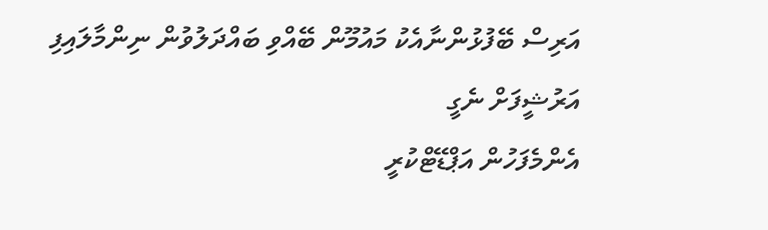އަރިސް ބޭފުޅުންނާއެކު މައުމޫން ބޭއްވި ބައްދަލުވުން ނިންމާލައިފި
އަރުޝީފަށް ނެގީ
އެންމެފަހުން އަޕްޑޭޓްކުރީ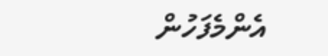އެންމެފަހުން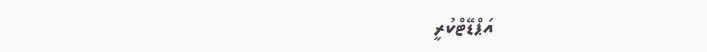އަޕްޑޭޓްކުރީ